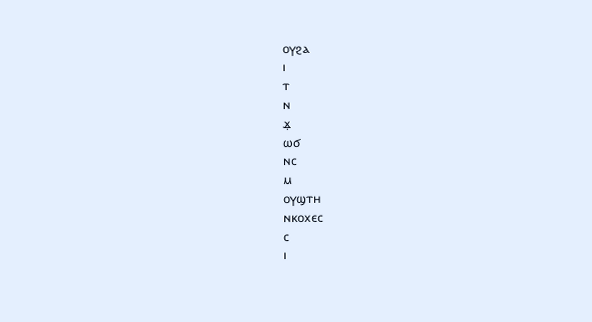ⲟⲩϩⲁ
ⲓ
ⲧ
ⲛ
ϫ̣
ⲱϭ
ⲛⲥ
ⲙ
ⲟⲩϣⲧⲏ
ⲛⲕⲟⲭⲉⲥ
ⲥ
ⲓ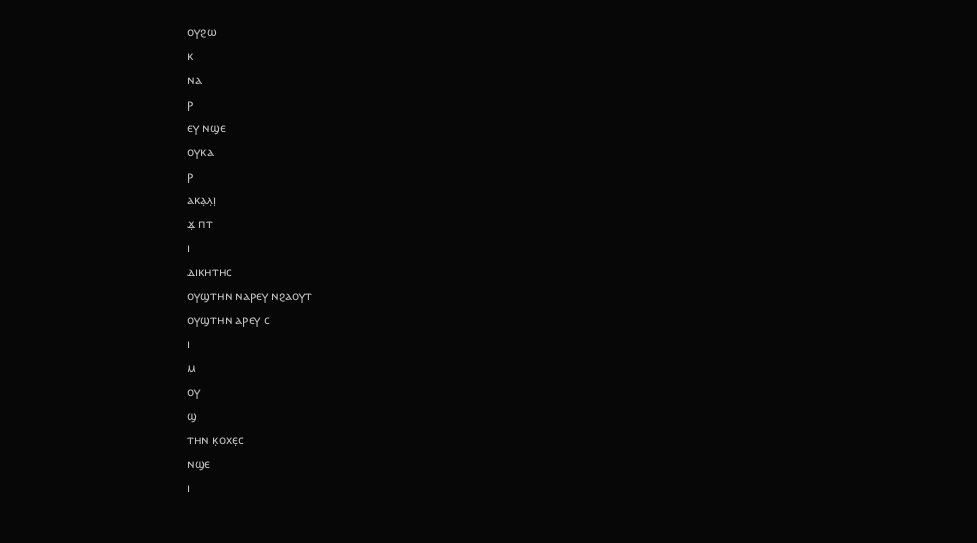ⲟⲩϩⲱ
ⲕ
ⲛⲁ
ⲣ
ⲉⲩ ⲛϣⲉ
ⲟⲩⲕⲁ
ⲣ
ⲁⲕⲁ̣ⲗ̣ⲓ̣
ϫ̣ ⲡⲧ
ⲓ
ⲇⲓⲕⲏⲧⲏⲥ
ⲟⲩϣⲧⲏⲛ ⲛⲁⲣⲉⲩ ⲛϩⲁⲟⲩⲧ
ⲟⲩϣⲧⲏⲛ ⲁⲣⲉⲩ ⲥ
ⲓ
ⲙ
ⲟⲩ
ϣ
ⲧⲏⲛ ⲕ̣ⲟⲭⲉ̣ⲥ
ⲛϣⲉ
ⲓ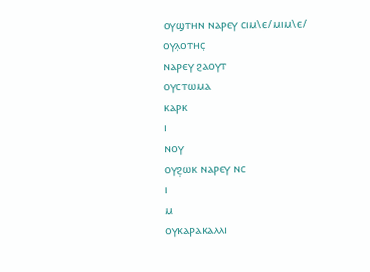ⲟⲩϣⲧⲏⲛ ⲛⲁⲣⲉⲩ ⲥⲓⲙ\ⲉ/ⲙⲓⲙ\ⲉ/
ⲟⲩⲗ̣ⲟⲧⲏⲥ̣
ⲛⲁⲣⲉⲩ ϩⲁⲟⲩⲧ
ⲟⲩⲥⲧⲱⲙⲁ
ⲕⲁⲣⲕ
ⲓ
ⲛⲟⲩ
ⲟⲩϩ̣ⲱⲕ ⲛⲁⲣⲉⲩ ⲛⲥ
ⲓ
ⲙ
ⲟⲩⲕⲁⲣⲁⲕⲁⲗⲗⲓ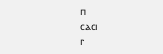ⲡ
ⲥⲁⲥⲓ
ⲅ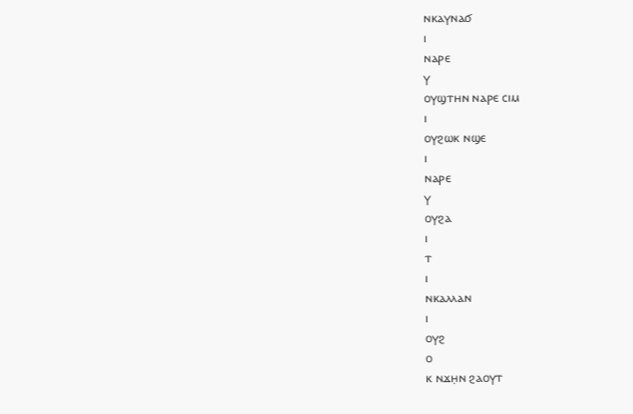ⲛⲕⲁⲩⲛⲁϭ
ⲓ
ⲛⲁⲣⲉ
ⲩ
ⲟⲩϣⲧⲏⲛ ⲛⲁⲣⲉ ⲥⲓⲙ
ⲓ
ⲟⲩϩⲱⲕ ⲛϣⲉ
ⲓ
ⲛⲁⲣⲉ
ⲩ
ⲟⲩϩⲁ
ⲓ
ⲧ
ⲓ
ⲛⲕⲁⲗⲗⲁⲛ
ⲓ
ⲟⲩϩ
ⲟ
ⲕ ⲛϫⲏ̣ⲛ ϩⲁⲟⲩⲧ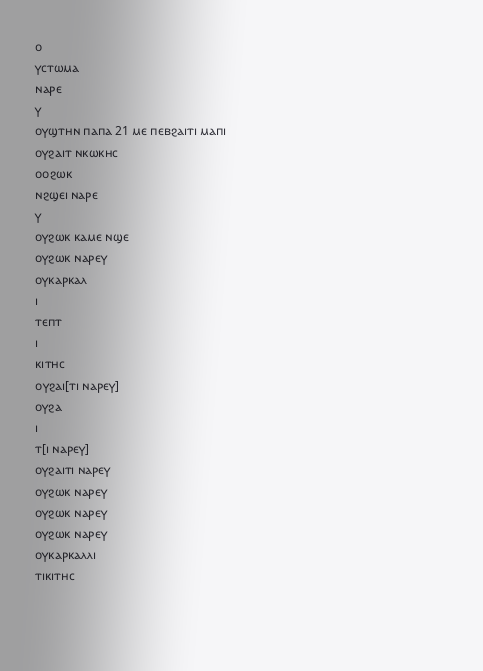ⲟ
ⲩⲥⲧⲱⲙⲁ
ⲛⲁⲣⲉ
ⲩ
ⲟⲩϣⲧⲏⲛ ⲡⲁⲡⲁ 21 ⲙⲉ ⲡⲉⲃϩⲁⲓⲧⲓ ⲙⲁⲡⲓ
ⲟⲩϩⲁⲓⲧ ⲛⲕⲱⲕⲏⲥ
ⲟⲟϩⲱⲕ
ⲛϩϣⲉⲓ ⲛⲁⲣⲉ
ⲩ
ⲟⲩϩⲱⲕ ⲕⲁⲙⲉ ⲛϣⲉ
ⲟⲩϩⲱⲕ ⲛⲁⲣⲉⲩ
ⲟⲩⲕⲁⲣⲕⲁⲗ
ⲓ
ⲧⲉⲡⲧ
ⲓ
ⲕⲓⲧⲏⲥ
ⲟⲩϩⲁⲓ[ⲧⲓ ⲛⲁⲣⲉⲩ]
ⲟⲩϩⲁ
ⲓ
ⲧ[ⲓ ⲛⲁⲣⲉⲩ]
ⲟⲩϩⲁⲓⲧⲓ ⲛⲁⲣⲉⲩ
ⲟⲩϩⲱⲕ ⲛⲁⲣⲉⲩ
ⲟⲩϩⲱⲕ ⲛⲁⲣⲉⲩ
ⲟⲩϩⲱⲕ ⲛⲁⲣⲉⲩ
ⲟⲩⲕⲁⲣⲕⲁⲗⲗⲓ
ⲧⲓⲕⲓⲧⲏⲥ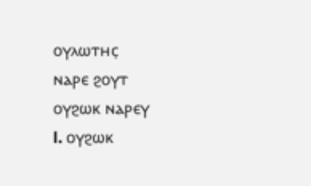ⲟⲩⲗⲱⲧⲏⲥ̣
ⲛⲁⲣⲉ ϩⲟⲩⲧ
ⲟⲩϩⲱⲕ ⲛⲁⲣⲉⲩ
l. ⲟⲩϩⲱⲕ